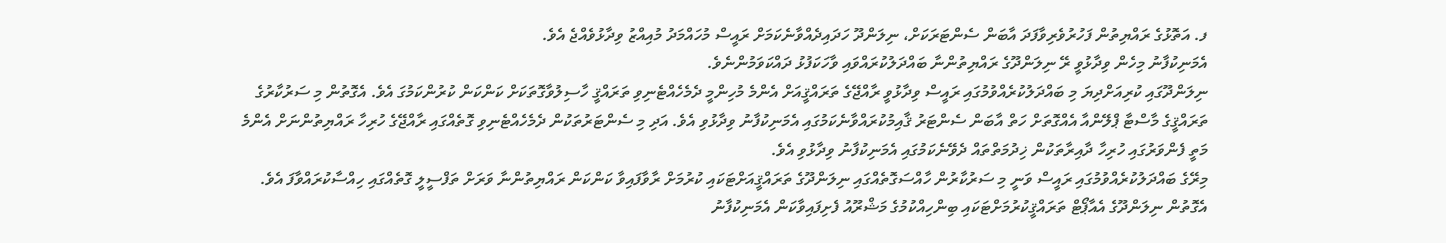ފ. އަތޮޅުގެ ރައްޔިތުން ފަހުރުވެރިވާފަދަ އާބަން ސެންޓަރަކަށް، ނިލަންދޫ ހަދައިދެއްވާނެކަމަށް ރައީސް މުހައްމަދު މުއިއްޒު ވިދާޅުވެއްޖެ އެވެ.
އެމަނިކުފާނު މިހެން ވިދާޅުވީ ރޭ ނިލަންދޫގެ ރައްޔިތުންނާ ބައްދަލުކުރައްވައި ވާހަކަފުޅު ދައްކަވަމުންނެވެ.
ނިލަންދޫގައި ކުރިއަށްދިޔަ މި ބައްދަލުކުރެއްވުމުގައި ރައީސް ވިދާޅުވީ ރާއްޖޭގެ ތަރައްޤީއަށް އެންމެ މުހިންމީ ދެމެހެއްޓެނިވި ތަރައްޤީ ހާސިލުވާގޮތަކަށް ކަންކަން ކުރުންކަމުގަ އެވެ. އެގޮތުން މި ސަރުކާރުގެ ތަރައްޤީގެ މާސްޓާ ޕްލޭންއާ އެއްގޮތަށް ހަތް އާބަން ސެންޓަރު ޤާއިމުކުރައްވާނެކަމުގައި އެމަނިކުފާނު ވިދާޅުވި އެވެ. އަދި މި ސެންޓަރުތަކުން ދެމެހެއްޓެނިވި ގޮތެއްގައި ރާއްޖޭގެ ހުރިހާ ރައްޔިތުންނަށް އެންމެ މަތީ ފެންވަރުގައި ހުރިހާ ދާއިރާތަކުން ޚިދުމަތްތައް ދެވޭނެކަމުގައި އެމަނިކުފާނު ވިދާޅުވި އެވެ.
މިރޭގެ ބައްދަލުކުރެއްވުމުގައި ރައީސް ވަނީ މި ސަރުކާރުން ހާއްސަގޮތެއްގައި ނިލަންދޫގެ ތަރައްޤީއަށްޓަކައި ކުރުމަށް ރާވާފައިވާ ކަންކަން ރައްޔިތުންނާ ވަރަށް ތަފްސީލީ ގޮތެއްގައި ހިއްސާކުރައްވާފަ އެވެ. އެގޮތުން ނިލަންދޫގެ އެއާޕޯޓް ތަރައްޤީކުރުމަށްޓަކައި ބިންހިއްކުމުގެ މަޝްރޫއު ފެށިފައިވާކަން އެމަނިކުފާނު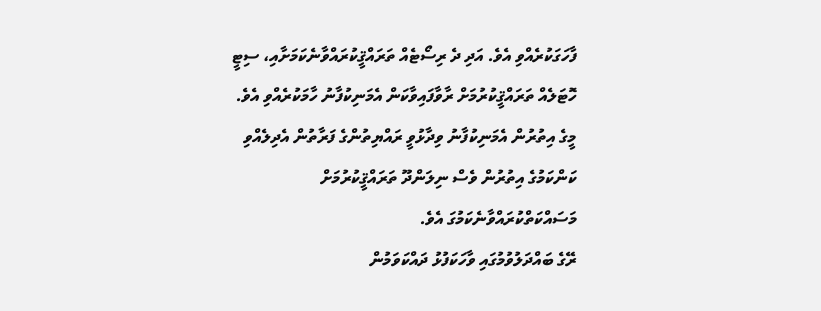ފާހަގަކުރެއްވި އެވެ. އަދި ދެ ރިސޯޓެއް ތަރައްޤީކުރައްވާނެކަމަށާއި، ސިޓީ ހޮޓަލެއް ތަރައްޤީކުރުމަށް ރާވާފައިވާކަން އެމަނިކުފާނު ހާމަކުރެއްވި އެވެ. މީގެ އިތުރުން އެމަނިކުފާނު ވިދާޅުވީ ރައްޔިތުންގެ ފަރާތުން އެދިލެއްވި ކަންކަމުގެ އިތުރުން ވެސް ނިލަންދޫ ތަރައްޤީކުރުމަށް މަސައްކަތްކުރައްވާނެކަމުގަ އެވެ.
ރޭގެ ބައްދަލުވުމުގައި ވާހަކަފުޅު ދައްކަވަމުން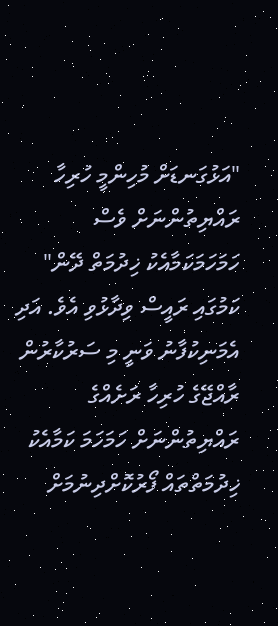"އަޅުގަނޑަށް މުހިންމީ ހުރިހާ ރައްޔިތުންނަށް ވެސް ހަމަހަމަކަމާއެކު ޚިދުމަތް ދޭން" ކަމުގައި ރައީސް ވިދާޅުވި އެވެ. އަދި އެމަނިކުފާނު ވަނީ މި ސަރުކާރުން ރާއްޖޭގެ ހުރިހާ ރަށެއްގެ ރައްޔިތުންނަށް ހަމަހަމަ ކަމާއެކު ޚިދުމަތްތައް ފޯރުކޮށްދިނުމަށް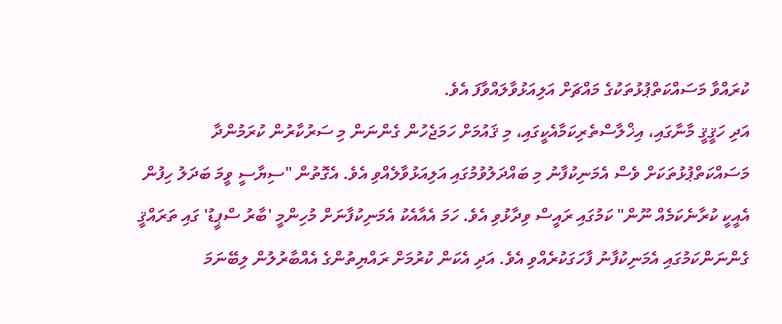ކުރައްވާ މަސައްކަތްޕުޅުތަކުގެ މައްޗަށް އަލިއަޅުވާލައްވާފަ އެވެ.
އަދި ހަޤީޤީ މާނާގައި، އިޚްލާސްތެރިކަމާއެކީގައި، މި ޤައުމަށް ހަމަޖެހުން ގެންނަން މި ސަރުކާރުން ކުރަމުންދާ މަސައްކަތްޕުޅުތަކަށް ވެސް އެމަނިކުފާނު މި ބައްދަލުވުމުގައި އަލިއަޅުވާލެއްވި އެވެ. އެގޮތުން "ސިޔާސީ ވީމަ ބަދަލު ހިފުން އެއީކީ ކުރާނެކަމެއް ނޫން" ކަމުގައި ރައީސް ވިދާޅުވި އެވެ. ހަމަ އެއާއެކު އެމަނިކުފާނަށް މުހިންމީ 'ބާރު ސްޕީޑު' ގައި ތަރައްޤީ ގެންނަންކަމުގައި އެމަނިކުފާނު ފާހަގަކުރެއްވި އެވެ. އަދި އެކަން ކުރުމަށް ރައްޔިތުންގެ އެއްބާރުލުން ލިބޭނަމަ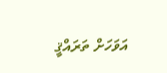އަވަހަށް ތަރައްޤީ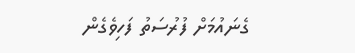ގެނައުމަށް ފުރުސަތު ފަހިވެގެން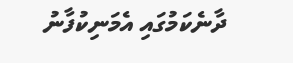ދާނެކަމުގައި އެމަނިކުފާނު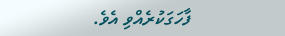ފާހަގަކުރެއްވި އެވެ.